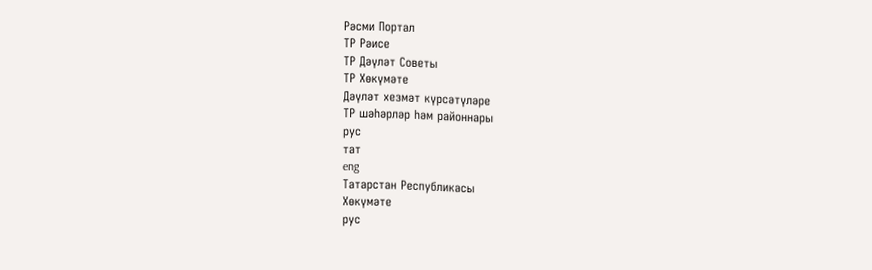Рәсми Портал
ТР Рәисе
ТР Дәүләт Советы
ТР Хөкүмәте
Дәүләт хезмәт күрсәтүләре
ТР шәһәрләр һәм районнары
рус
тат
eng
Татарстан Республикасы
Хөкүмәте
рус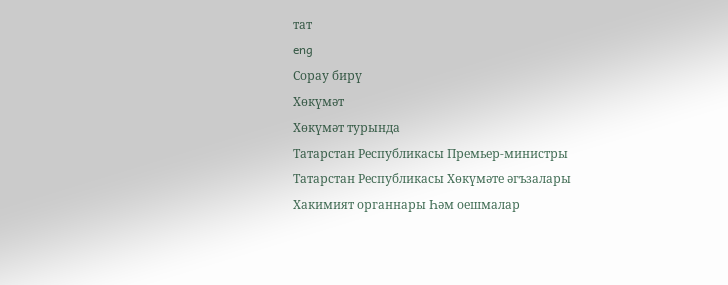тат
eng
Сорау бирү
Хөкүмәт
Хөкүмәт турында
Татарстан Республикасы Премьер-министры
Татарстан Республикасы Хөкүмәте әгъзалары
Хакимият органнары Һәм оешмалар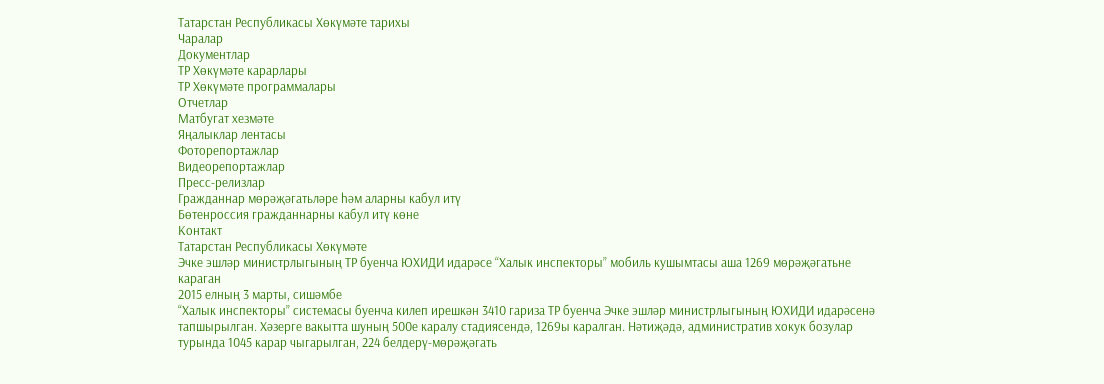Татарстан Республикасы Хөкүмәте тарихы
Чаралар
Документлар
ТР Хөкүмәте карарлары
ТР Хөкүмәте программалары
Отчетлар
Матбугат хезмәте
Яңалыклар лентасы
Фоторепортажлар
Видеорепортажлар
Пресс-релизлар
Гражданнар мөрәҗәгатьләре һәм аларны кабул итү
Бөтенроссия гражданнарны кабул итү көне
Контакт
Татарстан Республикасы Хөкүмәте
Эчке эшләр министрлыгының ТР буенча ЮХИДИ идарәсе “Халык инспекторы” мобиль кушымтасы аша 1269 мөрәҗәгатьне караган
2015 елның 3 марты, сишәмбе
“Халык инспекторы” системасы буенча килеп ирешкән 3410 гариза ТР буенча Эчке эшләр министрлыгының ЮХИДИ идарәсенә тапшырылган. Хәзерге вакытта шуның 500е каралу стадиясендә, 1269ы каралган. Нәтиҗәдә, административ хокук бозулар турында 1045 карар чыгарылган, 224 белдерү-мөрәҗәгать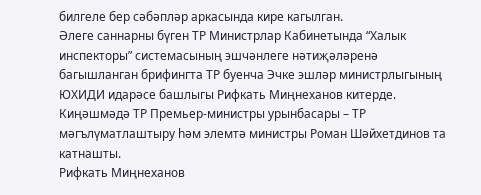билгеле бер сәбәпләр аркасында кире кагылган.
Әлеге саннарны бүген ТР Министрлар Кабинетында “Халык инспекторы” системасының эшчәнлеге нәтиҗәләренә багышланган брифингта ТР буенча Эчке эшләр министрлыгының ЮХИДИ идарәсе башлыгы Рифкать Миңнеханов китерде. Киңәшмәдә ТР Премьер-министры урынбасары – ТР мәгълүматлаштыру һәм элемтә министры Роман Шәйхетдинов та катнашты.
Рифкать Миңнеханов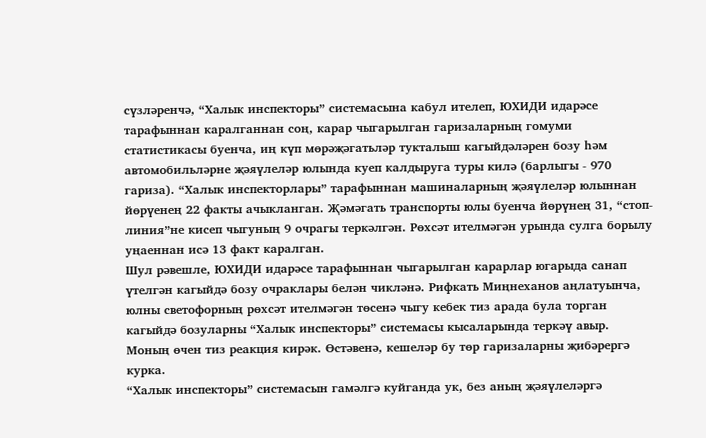сүзләренчә, “Халык инспекторы” системасына кабул ителеп, ЮХИДИ идарәсе тарафыннан каралганнан соң, карар чыгарылган гаризаларның гомуми статистикасы буенча, иң күп мөрәҗәгатьләр тукталыш кагыйдәләрен бозу һәм автомобильләрне җәяүлеләр юлында куеп калдыруга туры килә (барлыгы - 970 гариза). “Халык инспекторлары” тарафыннан машиналарның җәяүлеләр юлыннан йөрүенең 22 факты ачыкланган. Җәмәгать транспорты юлы буенча йөрүнең 31, “стоп-линия”не кисеп чыгуның 9 очрагы теркәлгән. Рөхсәт ителмәгән урында сулга борылу уңаеннан исә 13 факт каралган.
Шул рәвешле, ЮХИДИ идарәсе тарафыннан чыгарылган карарлар югарыда санап үтелгән кагыйдә бозу очраклары белән чикләнә. Рифкать Миңнеханов аңлатуынча, юлны светофорның рөхсәт ителмәгән төсенә чыгу кебек тиз арада була торган кагыйдә бозуларны “Халык инспекторы” системасы кысаларында теркәү авыр. Моның өчен тиз реакция кирәк. Өстәвенә, кешеләр бу төр гаризаларны җибәрергә курка.
“Халык инспекторы” системасын гамәлгә куйганда ук, без аның җәяүлеләргә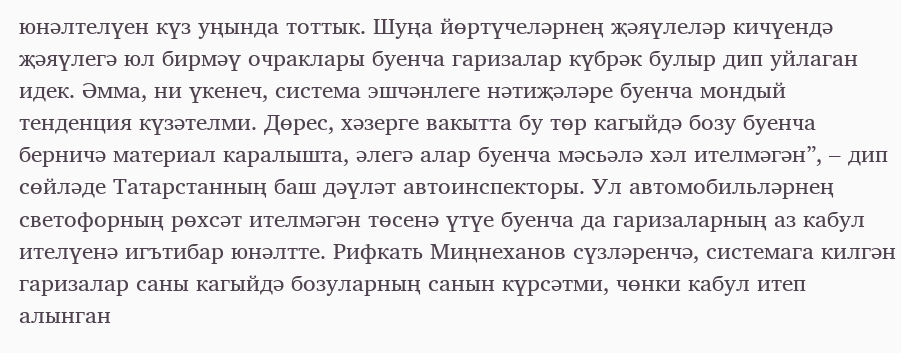юнәлтелүен күз уңында тоттык. Шуңа йөртүчеләрнең җәяүлеләр кичүендә җәяүлегә юл бирмәү очраклары буенча гаризалар күбрәк булыр дип уйлаган идек. Әмма, ни үкенеч, система эшчәнлеге нәтиҗәләре буенча мондый тенденция күзәтелми. Дөрес, хәзерге вакытта бу төр кагыйдә бозу буенча берничә материал каралышта, әлегә алар буенча мәсьәлә хәл ителмәгән”, – дип сөйләде Татарстанның баш дәүләт автоинспекторы. Ул автомобильләрнең светофорның рөхсәт ителмәгән төсенә үтүе буенча да гаризаларның аз кабул ителүенә игътибар юнәлтте. Рифкать Миңнеханов сүзләренчә, системага килгән гаризалар саны кагыйдә бозуларның санын күрсәтми, чөнки кабул итеп алынган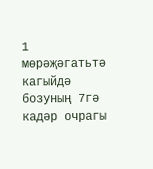1 мөрәҗәгатьтә кагыйдә бозуның 7гә кадәр очрагы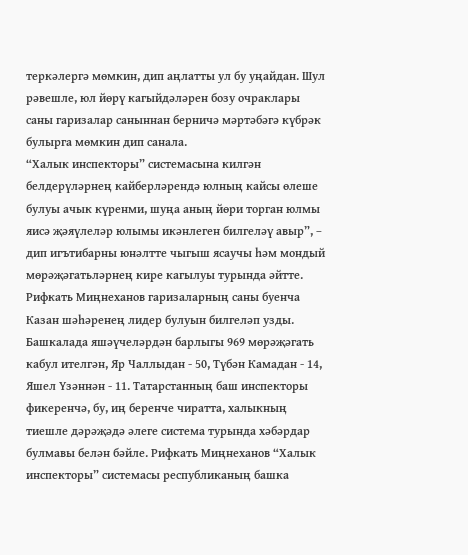теркәлергә мөмкин, дип аңлатты ул бу уңайдан. Шул рәвешле, юл йөрү кагыйдәләрен бозу очраклары саны гаризалар саныннан берничә мәртәбәгә күбрәк булырга мөмкин дип санала.
“Халык инспекторы” системасына килгән белдерүләрнең кайберләрендә юлның кайсы өлеше булуы ачык күренми, шуңа аның йөри торган юлмы яисә җәяүлеләр юлымы икәнлеген билгеләү авыр”, – дип игътибарны юнәлтте чыгыш ясаучы һәм мондый мөрәҗәгатьләрнең кире кагылуы турында әйтте.
Рифкать Миңнеханов гаризаларның саны буенча Казан шәһәренең лидер булуын билгеләп узды. Башкалада яшәүчеләрдән барлыгы 969 мөрәҗәгать кабул ителгән, Яр Чаллыдан - 50, Түбән Камадан - 14, Яшел Үзәннән - 11. Татарстанның баш инспекторы фикеренчә, бу, иң беренче чиратта, халыкның тиешле дәрәҗәдә әлеге система турында хәбәрдар булмавы белән бәйле. Рифкать Миңнеханов “Халык инспекторы” системасы республиканың башка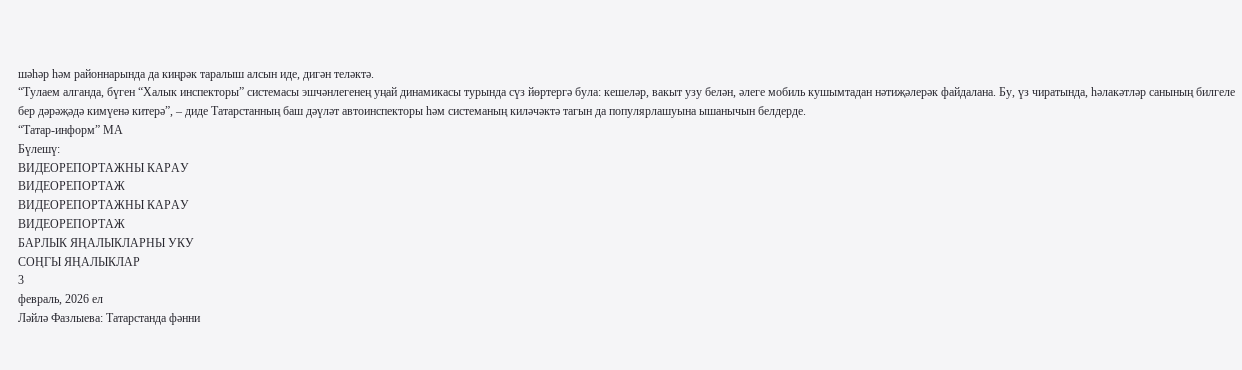шәһәр һәм районнарында да киңрәк таралыш алсын иде, дигән теләктә.
“Тулаем алганда, бүген “Халык инспекторы” системасы эшчәнлегенең уңай динамикасы турында сүз йөртергә була: кешеләр, вакыт узу белән, әлеге мобиль кушымтадан нәтиҗәлерәк файдалана. Бу, үз чиратында, һәлакәтләр санының билгеле бер дәрәҗәдә кимүенә китерә”, – диде Татарстанның баш дәүләт автоинспекторы һәм системаның киләчәктә тагын да популярлашуына ышанычын белдерде.
“Татар-информ” МА
Бүлешү:
ВИДЕОРЕПОРТАЖНЫ КАРАУ
ВИДЕОРЕПОРТАЖ
ВИДЕОРЕПОРТАЖНЫ КАРАУ
ВИДЕОРЕПОРТАЖ
БАРЛЫК ЯҢАЛЫКЛАРНЫ УКУ
СОҢГЫ ЯҢАЛЫКЛАР
3
февраль, 2026 ел
Ләйлә Фазлыева: Татарстанда фәнни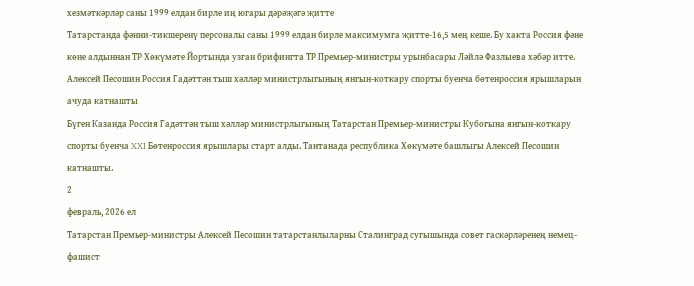хезмәткәрләр саны 1999 елдан бирле иң югары дәрәҗәгә җитте
Татарстанда фәнни-тикшеренү персоналы саны 1999 елдан бирле максимумга җитте-16,5 мең кеше. Бу хакта Россия фәне көне алдыннан ТР Хөкүмәте Йортында узган брифингта ТР Премьер-министры урынбасары Ләйлә Фазлыева хәбәр итте.
Алексей Песошин Россия Гадәттән тыш хәлләр министрлыгының янгын-коткару спорты буенча бөтенроссия ярышларын ачуда катнашты
Бүген Казанда Россия Гадәттән тыш хәлләр министрлыгының Татарстан Премьер-министры Кубогына янгын-коткару спорты буенча XXI Бөтенроссия ярышлары старт алды. Тантанада республика Хөкүмәте башлыгы Алексей Песошин катнашты.
2
февраль, 2026 ел
Татарстан Премьер-министры Алексей Песошин татарстанлыларны Сталинград сугышында совет гаскәрләренең немец-фашист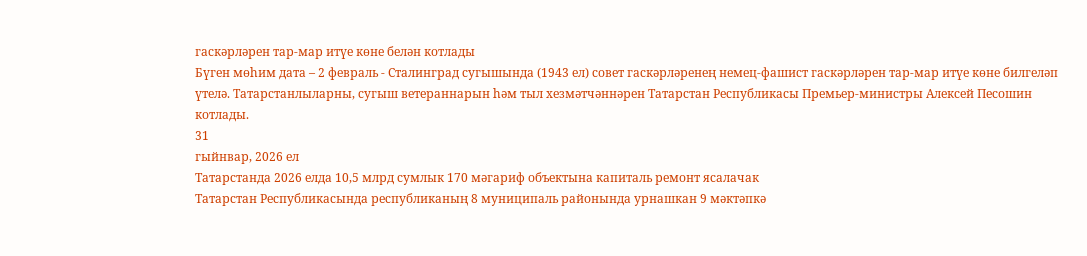гаскәрләрен тар-мар итүе көне белән котлады
Бүген мөһим дата – 2 февраль - Сталинград сугышында (1943 ел) совет гаскәрләренең немец-фашист гаскәрләрен тар-мар итүе көне билгеләп үтелә. Татарстанлыларны, сугыш ветераннарын һәм тыл хезмәтчәннәрен Татарстан Республикасы Премьер-министры Алексей Песошин котлады.
31
гыйнвар, 2026 ел
Татарстанда 2026 елда 10,5 млрд сумлык 170 мәгариф объектына капиталь ремонт ясалачак
Татарстан Республикасында республиканың 8 муниципаль районында урнашкан 9 мәктәпкә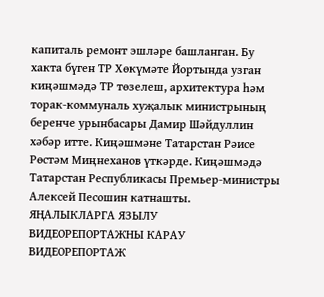капиталь ремонт эшләре башланган. Бу хакта бүген ТР Хөкүмәте Йортында узган киңәшмәдә ТР төзелеш, архитектура һәм торак-коммуналь хуҗалык министрының беренче урынбасары Дамир Шәйдуллин хәбәр итте. Киңәшмәне Татарстан Рәисе Рөстәм Миңнеханов үткәрде. Киңәшмәдә Татарстан Республикасы Премьер-министры Алексей Песошин катнашты.
ЯҢАЛЫКЛАРГА ЯЗЫЛУ
ВИДЕОРЕПОРТАЖНЫ КАРАУ
ВИДЕОРЕПОРТАЖ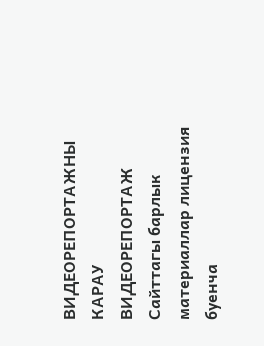ВИДЕОРЕПОРТАЖНЫ КАРАУ
ВИДЕОРЕПОРТАЖ
Сайттагы барлык материаллар лицензия буенча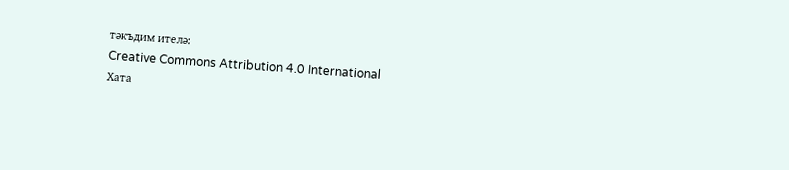тәкъдим ителә:
Creative Commons Attribution 4.0 International
Хата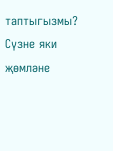таптыгызмы?
Сүзне яки җөмләне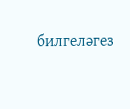билгеләгез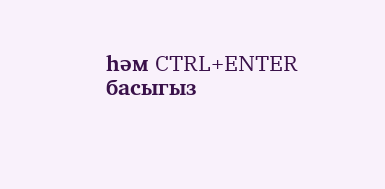һәм CTRL+ENTER басыгыз